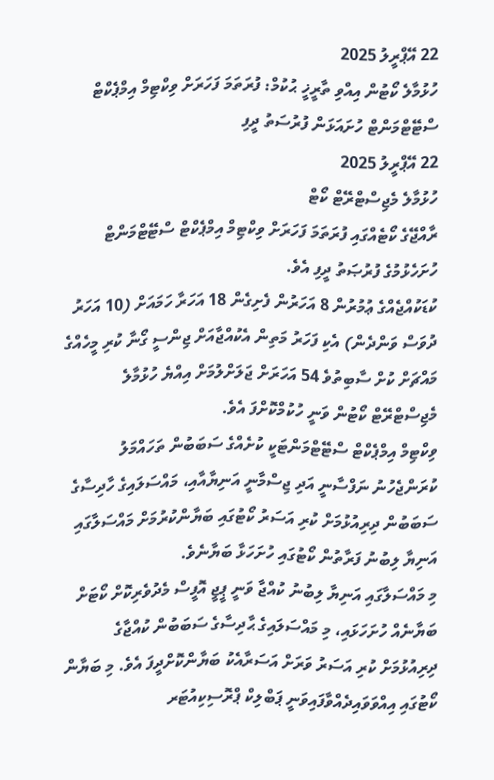22 އޭޕްރީލު 2025
ހުޅުމާލެ ކޯޓުން އިއްވި ތާރީޚީ ޙުކުމް: ފުރަތަމަ ފަހަރަށް ވިކްޓިމް އިމްޕެކްޓް ސްޓޭޓްމަންޓް ހުށައަޅަން ފުރުސަތު ދީފި
22 އޭޕްރީލު 2025
ހުޅުމާލެ މެޖިސްޓްރޭޓް ކޯޓް
ރާއްޖޭގެ ކޯޓެއްގައި ފުރަތަމަ ފަހަރަށް ވިކްޓިމް އިމްޕެކްޓް ސްޓޭޓްމަންޓް ހުށަހެޅުމުގެ ފުރުޞަތު ދީފި އެވެ.
ކުޑަކުއްޖެއްގެ ޢުމުރުން 8 އަހަރުން ފެށިގެން 18 އަހަރާ ހަމައަށް (10 އަހަރު ދުވަސް ވަންދެން) އެކި ފަހަރު މަތިން އެކުއްޖާއަށް ޖިންސީ ގޯނާ ކުރި މީހެއްގެ މައްޗަށް ކުށް ސާބިތުވެ 54 އަހަރަށް ޖަލަށްލުމަށް އިއްޔެ ހުޅުމާލެ މެޖިސްޓްރޭޓް ކޯޓުން ވަނީ ހުކުމްކޮށްފަ އެވެ.
ވިކްޓިމް އިމްޕެކްޓް ސްޓޭޓްމަންޓަކީ ކުށެއްގެ ސަބަބުން ތަހައްމަލު ކުރަންޖެހުނު ނަފްސާނީ އަދި ޖިސްމާނީ އަނިޔާއާއި، މައްސަލައިގެ ހާދިސާގެ ސަބަބުން ދިރިއުޅުމަށް ކުރި އަސަރު ކޯޓުގައި ބަޔާންކުރުމަށް މައްސަލާގައި އަނިޔާ ލިބުނު ފަރާތުން ކޯޓުގައި ހުށަހަޅާ ބަޔާނެވެ.
މި މައްސަލާގައި އަނިޔާ ލިބުނު ކުއްޖާ ވަނީ ޕީޖީ އޮފީސް މެދުވެރިކޮށް ކޯޓަށް ބަޔާނެއް ހުށަހަޅައި، މި މައްސަލައިގެ ޙާދިސާގެ ސަބަބުން ކުއްޖާގެ ދިރިއުޅުމަށް ކުރި އަސަރު ވަރަށް އަސަރާއެކު ބަޔާންކޮށްދީފަ އެވެ. މި ބަޔާން ކޯޓުގައި އިއްވަވައިދެއްވާފައިވަނީ ޕަބްލިކް ޕްރޮސިކިއުޓަރ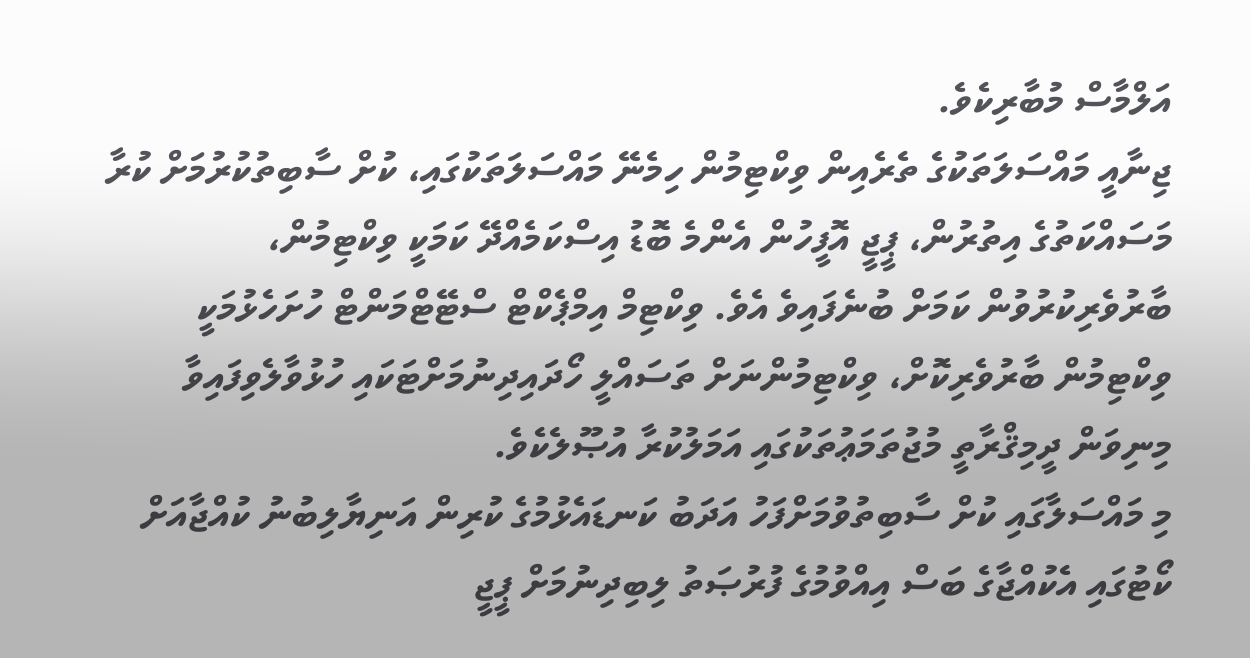އަލްމާސް މުބާރިކެވެ.
ޖިނާއީ މައްސަލަތަކުގެ ތެރެއިން ވިކްޓިމުން ހިމެނޭ މައްސަލަތަކުގައި، ކުށް ސާބިތުކުރުމަށް ކުރާ މަސައްކަތުގެ އިތުރުން، ޕީޖީ އޮފީހުން އެންމެ ބޮޑު އިސްކަމެއްދޭ ކަމަކީ ވިކްޓިމުން، ބާރުވެރިކުރުވުން ކަމަށް ބުނެފައިވެ އެވެ. ވިކްޓިމް އިމްޕެކްޓް ސްޓޭޓްމަންޓް ހުށަހެޅުމަކީ ވިކްޓިމުން ބާރުވެރިކޮށް، ވިކްޓިމުންނަށް ތަސައްލީ ހޯދައިދިނުމަށްޓަކައި ހުޅުވާލެވިފައިވާ މިނިވަން ދީމިޤްރާތީ މުޖުތަމަޢުތަކުގައި އަމަލުކުރާ އުޞޫލެކެވެ.
މި މައްސަލާގައި ކުށް ސާބިތުވުމަށްފަހު އަދަބު ކަނޑައެޅުމުގެ ކުރިން އަނިޔާލިބުނު ކުއްޖާއަށް ކޯޓުގައި އެކުއްޖާގެ ބަސް އިއްވުމުގެ ފުރުޞަތު ލިބިދިނުމަށް ޕީޖީ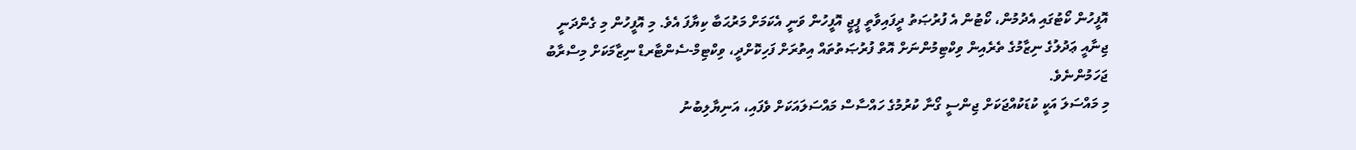އޮފީހުން ކޯޓުގައި އެދުމުން، ކޯޓުން އެ ފުރުޞަތު ދީފައިވާތީ ޕީޖީ އޮފީހުން ވަނީ އެކަމަށް މަރުޙަބާ ކިޔާފަ އެވެ. މި އޮފީހުން މި ގެންދަނީ ޖިނާއީ ޢަދުލުގެ ނިޒާމުގެ ތެރެއިން ވިކްޓިމުންނަށް އޮތް ފުރުޞަތުތައް އިތުރަށް ފަހިކޮށްދީ، ވިކްޓިމް-ސެންޓާރޑް ނިޒާމަކަށް މިސްރާބު ޖަހަމުންނެވެ.
މި މައްސަލަ އަކީ ކުޑަކުއްޖަކަށް ޖިންސީ ގޯނާ ކުރުމުގެ ހައްސާސް މައްސަލައަކަށް ވެފައި، އަނިޔާލިބުނު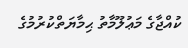ކުއްޖާގެ މަޢުލޫމާތު ޙިމާޔަތްކުރުމުގެ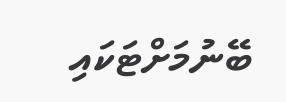ބޭނުމަށްޓަކައި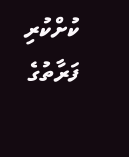ކުށްކުރި ފަރާތުގެ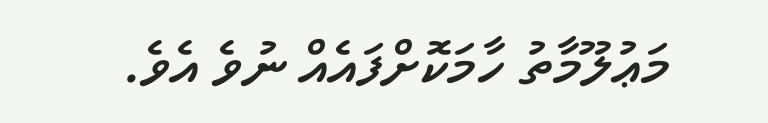މަޢުލޫމާތު ހާމަކޮށްފައެއް ނުވެ އެވެ.